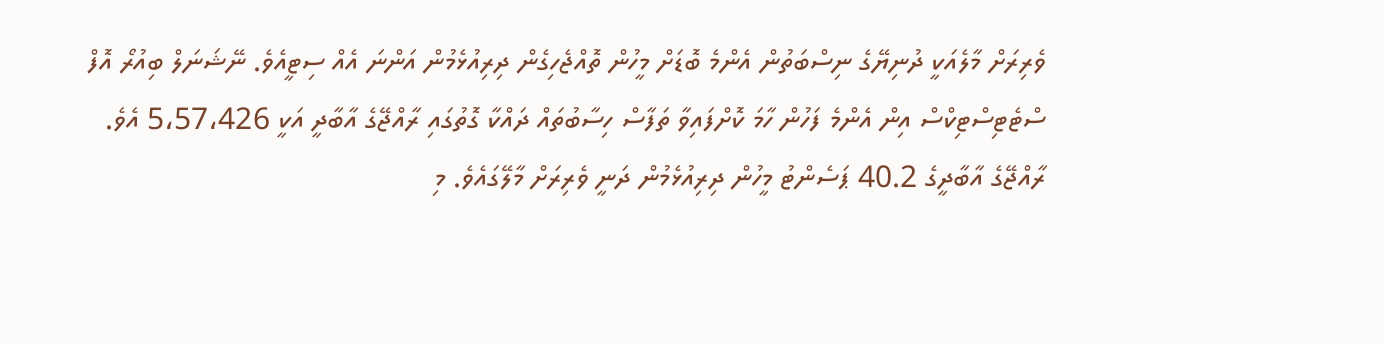ވެރިރަށް މާލެއަކީ ދުނިޔޭގެ ނިސްބަތުން އެންމެ ބޮޑަށް މީހުން ތޮއްޖެހިގެން ދިރިއުޅެމުން އަންނަ އެއް ސިޓީއެވެ. ނޭޝަނަލް ބިއުރޯ އޮފް ސްޓެޓިސްޓިކްސް އިން އެންމެ ފަހުން ހާމަ ކޮށްފައިވާ ތަފާސް ހިސާބުތައް ދައްކާ ގޮތުގައި ރާއްޖޭގެ އާބާދީ އަކީ 5،57،426 އެވެ. ރާއްޖޭގެ އާބާދީގެ 40.2 ޕަސެންޓު މީހުން ދިރިއުޅެމުން ދަނީ ވެރިރަށް މާލޭގައެވެ. މި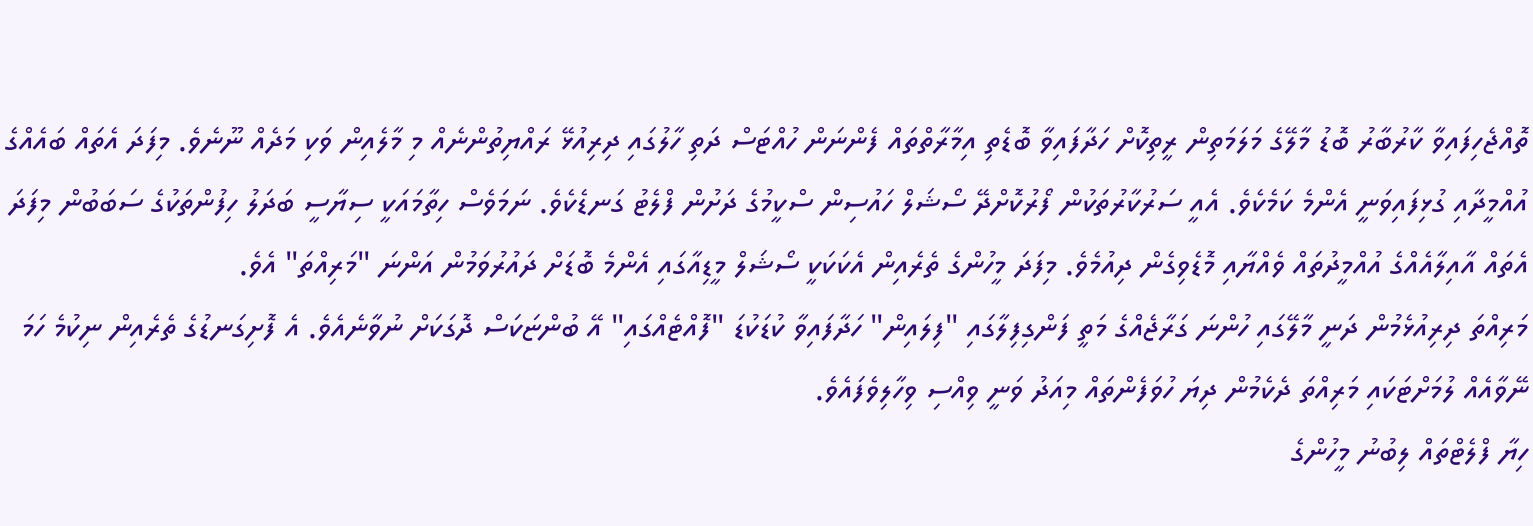ތޮއްޖެހިފައިވާ ކާރުބާރު ބޮޑު މާލޭގެ މަލަމަތިން ރީތިކޮށް ހަދާފައިވާ ބޮޑެތި އިމާރާތްތައް ފެންނަން ހުއްޓަސް ދަތި ހާލުގައި ދިރިއުޅޭ ރައްޔިތުންނެއް މި މާލެއިން ވަކި މަދެއް ނޫނެވެ. މިފަދަ އެތައް ބައެއްގެ އުއްމީދާއި ގުޅިފައިވަނީ އެންމެ ކަމެކެވެ. އެއީ ސަރުކާރުތަކުން ފޯރުކޮށްދޭ ސޯޝަލް ހައުސިން ސްކީމުގެ ދަށުން ފްލެޓު ގަނޑެކެވެ. ނަމަވެސް ހިތާމައަކީ ސިޔާސީ ބަދަލު ހިފުންތަކުގެ ސަބަބުން މިފަދަ އެތައް އާއިލާއެއްގެ އުއްމީދުތައް ވެއްޔާއި މޮޑެވިގެން ދިއުމެވެ. މިފަދަ މީހުންގެ ތެރެއިން އެކަކަކީ ސޯޝަލް މީޑިއާގައި އެންމެ ބޮޑަށް ދައުރުވަމުން އަންނަ "މަރިއްތަ" އެވެ.
މަރިއްތަ ދިރިއުޅެމުން ދަނީ މާލޭގައި ހުންނަ ގަރާޖެއްގެ މަތީ ފަންގިފިލާގައި "ފިލައިން" ހަދާފައިވާ ކުޑަކުޑަ "ފޮއްޓެއްގައި" އޭ ބުންޏަކަސް ދޮގަކަށް ނުވާނެއެވެ. އެ ފޮށިގަނޑުގެ ތެރެއިން ނިކުމެ ހަމަ ނޭވާއެއް ލުމަށްޓަކައި މަރިއްތަ ދެކެމުން ދިޔަ ހުވަފެންތައް މިއަދު ވަނީ ވިއްސި ވިހާލިވެފައެވެ.
ހިޔާ ފްލެޓްތައް ލިބުނު މީހުންގެ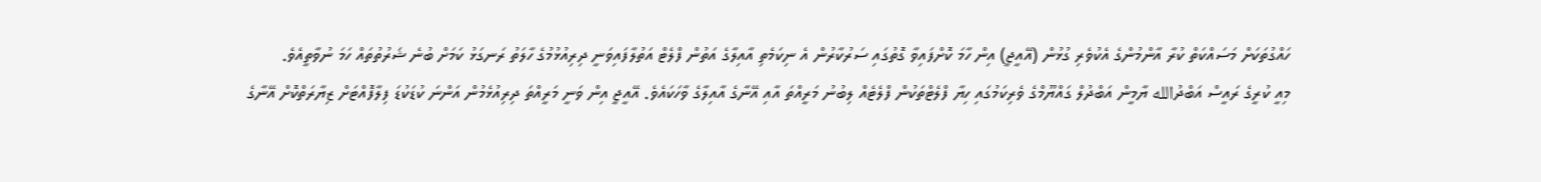ހައްގުތަކަށް މަސައްކަތް ކުރާ އާންމުންގެ އެކުވެރި ގުޅުން (އޭއީޖީ) އިން ހާމަ ކޮށްފައިވާ ގޮތުގައި ސަރުކާރުން އެ ނިކަމެތި އާއިލާގެ އަތުން ފްލެޓް އަތުލާފައިވަނީ ދިރިއުޅުމުގެ ހާލަތު ރަނގަޅު ކަމަށް ބުނެ ޝަރުތުތައް ހަމަ ނުވާތީއެވެ.
މިއީ ކުރީގެ ރައީސް އަބްދުالله ޔާމީން އަބްދުލް ގައްޔޫމްގެ ވެރިކަމުގައި ހިޔާ ފްލެޓްތަކުން ފްލެޓެއް ލިބުނު މަރީއްތަ އާއި އޭނާގެ އާއިލާގެ ވާހަކައެވެ. އޭއީޖީ އިން ވަނީ މަރީއްތަ ދިރިއުޅެމުން އަންނަ ކުޑަކުޑަ ފިލާފޮއްޓަށް ޒިޔާރަތްކޮށް އޭނާގެ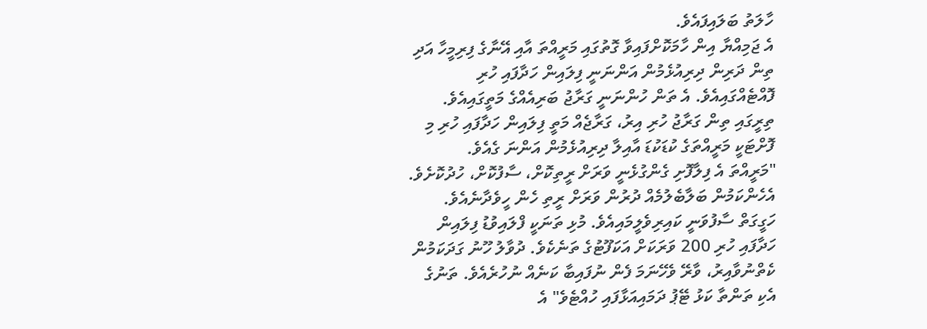ހާލަތު ބަލައިފައެވެ.
އެ ޖަމިއްޔާ އިން ހާމަކޮށްފައިވާ ގޮތުގައި މަރީއްތަ އާއި އޭނާގެ ފިރިމީހާ އަދި ތިން ދަރިން ދިރިއުޅެމުން އަންނަނީ ފިލައިން ހަދާފައި ހުރި ފޮއްޓެއްގައިއެވެ. އެ ތަން ހުންނަނީ ގަރާޖު ބަރިއެއްގެ މަތީގައިއެވެ. ތިރީގައި ތިން ގަރާޖު ހުރި އިރު، ގަރާޖެއް މަތީ ފިލައިން ހަދާފައި ހުރި މި ފޮށްޓަކީ މަރީއްތަގެ ކުޑަކުޑަ އާއިލާ ދިރިއުޅެމުން އަންނަ ގެއެވެ.
"މަރީއްތަ އެ ފިލާފޮށި ގެންގުޅެނީ ވަރަށް ރީތިކޮށް، ސާފުކޮށް، ހުދުކޮށެވެ. އެހެންކަމުން ބަލާބެލުމެއް ދުރުން ވަރަށް ރީތި ހެން ހީވެދާނެއެވެ. ހަގީގަތް ސާފުވަނީ ކައިރިވެލީމައިއެވެ. މުޅި ތަނަކީ ފްލައިވުޑު ފިލައިން ހަދާފައި ހުރި 200 ވަރަކަށް އަކަފޫޓުގެ ތަނެކެވެ. ދުވާލު ހޫނު ގަދަކަމުން ކެތްނުވާއިރު، ވާރޭ ވެހޭނަމަ ފެން ނުފައިބާ ކަނެއް ނުހުރެއެވެ. ތަނުގެ އެކި ތަންތާ ކަޅު ޓޭޕު ދަމައިއަޅާފައި ހުއްޓެވެ" އެ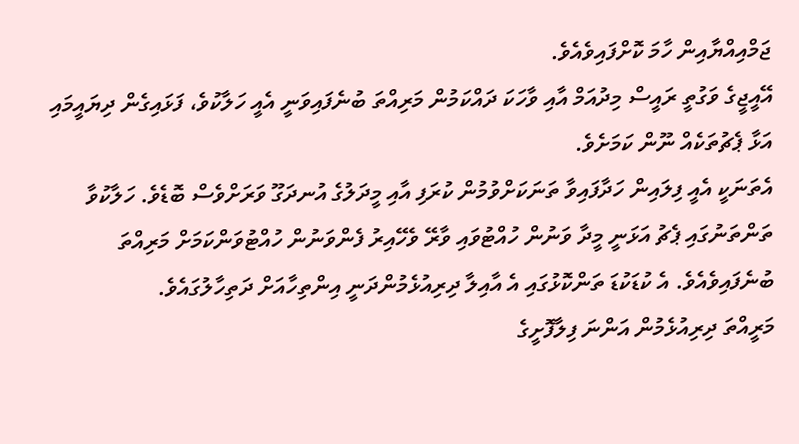ޖަމްއިއްޔާއިން ހާމަ ކޮށްފައިވެއެވެ.
އޭއީޖީގެ ވަގުތީ ރައީސް މިދުއަމް އާއި ވާހަކަ ދައްކަމުން މަރިއްތަ ބުނެފައިވަނީ އެއީ ހަލާކުވެ، ފަޅައިގެން ދިޔައީމައި އަޅާ ޕެޗުތަކެއް ނޫން ކަމަށެވެ.
އެތަނަކީ އެއީ ފިލައިން ހަދާފައިވާ ތަނަކަށްވުމުން ކުރަފި އާއި މީދަލުގެ އުނދަގޫ ވަރަށްވެސް ބޮޑެވެ. ހަލާކުވާ ތަންތަނުގައި ޕެޗު އަޅަނީ މީދާ ވަނުން ހުއްޓުވައި ވާރޭ ވެހޭއިރު ފެންވަނުން ހުއްޓުވަންކަމަށް މަރިއްތަ ބުނެފައިވެއެވެ. އެ ކުޑަކުޑަ ތަންކޮޅުގައި އެ އާއިލާ ދިރިއުޅެމުންދަނީ އިންތިހާއަށް ދަތިހާލުގައެވެ.
މަރީއްތަ ދިރިއުޅެމުން އަންނަ ފިލާފޮށީގެ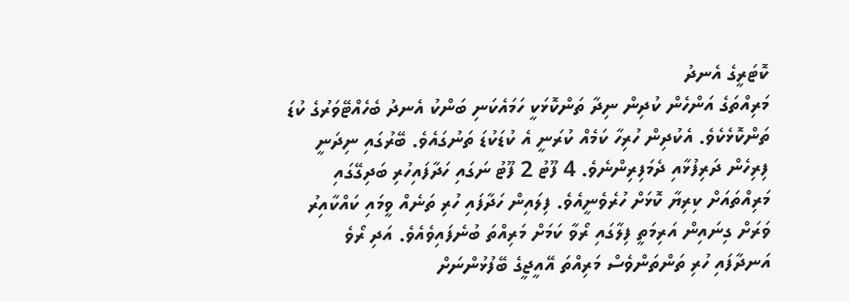ކޮޓަރީގެ އެނދު
މަރިއްތަގެ އަންހެން ކުދިން ނިދާ ތަންކޮޅަކީ ހަމައެކަނި ބަންކު އެނދު ބެހެއްޓޭވަރުގެ ކުޑަ ތަންކޮޅެކެވެ. އެކުދިން ހުރިހާ ކަމެއް ކުރަނީ އެ ކުޑަކުޑަ ތަނުގައެވެ. ބޭރުގައި ނިދަނީ ފިރިހެން ދަރިފުޅާއި ދެމަފިރިންނެވެ. 4 ފޫޓު 2 ފޫޓު ނަގައި ހަދާފައިހުރި ބަދިގޭގައި މަރިއްތައަށް ކިރިޔާ ކޮޅަށް ހުރެވެނީއެވެ. ފިލައިން ހަދާފައި ހުރި ތަނެއް ވީމައި ކައްކާއިރު ވަރަށް ގިނައިން އަރިމަތީ ފިލާގައި ރޯވާ ކަމަށް މަރިއްތަ ބުނެފައިވެއެވެ. އަދި ރޯވެ އަނދާފައި ހުރި ތަންތަންވެސް މަރިއްތަ އޭއީޖީގެ ބޭފުޅުންނަށް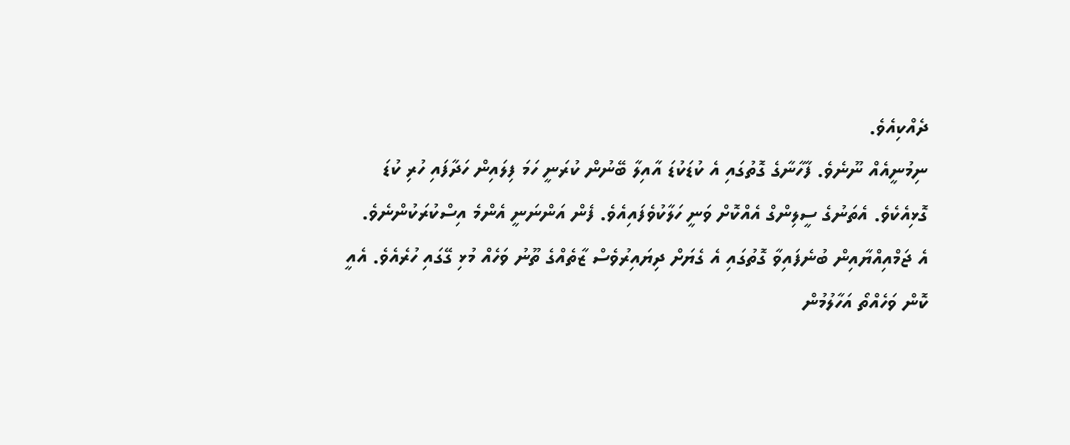ދެއްކިއެވެ.
ނިމުނީއެއް ނޫނެވެ. ފާހާނާގެ ގޮތުގައި އެ ކުޑަކުޑަ އާއިލާ ބޭނުން ކުރަނީ ހަމަ ފިލައިން ހަދާފައި ހުރި ކުޑަ ގޮޅިއެކެވެ. އެތަނުގެ ސީލިންގް އެއްކޮށް ވަނީ ހަލާކުވެފައިއެވެ. ފެން އަންނަނީ އެންމެ އިސްކުރަކުންނެވެ.
އެ ޖަމްއިއްޔާއިން ބުނެފައިވާ ގޮތުގައި އެ ގެޔަށް ދިޔައިރުވެސް ޒާތެއްގެ ތޫނު ވަހެއް މުޅި ގޭގައި ހުރެއެވެ. އެއީ ކޮން ވަހެއްތޯ އަހާލުމުން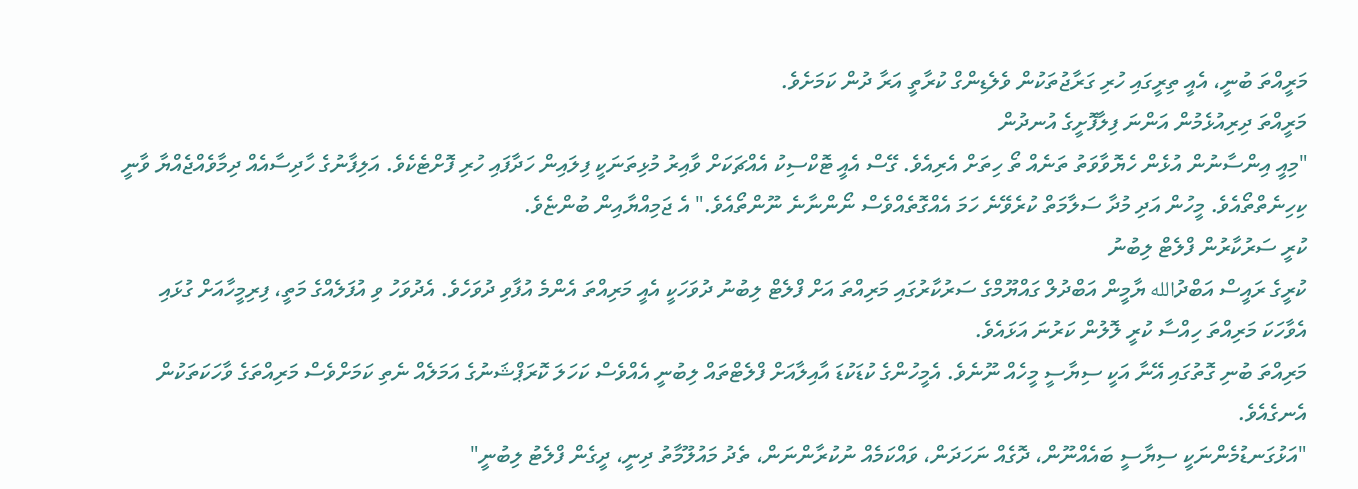މަރީއްތަ ބުނީ، އެއީ ތިރީގައި ހުރި ގަރާޖުތަކުން ވެލެޑިންގް ކުރާތީ އަރާ ދުން ކަމަށެވެ.
މަރީއްތަ ދިރިއުޅެމުން އަންނަ ފިލާފޮށީގެ އުނދުން
"މިއީ އިންސާނުން އުޅެން ހެޔޮވާވަތު ތަނެއް ތޯ ހިތަށް އެރިއެވެ. ގޭސް އެއީ ޓޮކްސިކު އެއްޗަކަށް ވާއިރު މުޅިތަނަކީ ފިލައިން ހަދާފައި ހުރި ފޮށްޓެކެވެ. އަލިފާނުގެ ހާދިސާއެއް ދިމާވެއްޖެއްޔާ ވާނީ ކިހިނެތްތޯއެވެ. މީހުން އަދި މުދާ ސަލާމަތް ކުރެވޭނެ ހަމަ އެއްގޮތެއްވެސް ނޯންނާނެ ނޫންތޯއެވެ." އެ ޖަމިއްޔާއިން ބުންޏެވެ.
ކުރީ ސަރުކާރުން ފްލެޓް ލިބުނު
ކުރީގެ ރައީސް އަބްދުالله ޔާމީން އަބްދުލް ގައްޔޫމްގެ ސަރުކާރުގައި މަރިއްތަ އަށް ފްލެޓް ލިބުނު ދުވަހަކީ އެއީ މަރިއްތަ އެންމެ އުފާވި ދުވަހެވެ. އެދުވަހު ވި އުފަލެއްގެ މަތީ، ފިރިމީހާއަށް ގުޅައި އެވާހަކަ މަރިއްތަ ހިއްސާ ކުރީ ލޮލުން ކަރުނަ އަޅައެވެ.
މަރިއްތަ ބުނި ގޮތުގައި އޭނާ އަކީ ސިޔާސީ މީހެއް ނޫނެވެ. އެމީހުންގެ ކުޑަކުޑަ އާއިލާއަށް ފްލެޓްތައް ލިބުނީ އެއްވެސް ކަހަލަ ކޮރަޕްޝަނުގެ އަމަލެއް ނެތި ކަމަށްވެސް މަރިއްތަގެ ވާހަކަތަކުން އެނގެއެވެ.
"އަޅުގަނޑުމެންނަކީ ސިޔާސީ ބައެއްނޫން، ދޮގެއް ނަހަދަން، ވައްކަމެއް ނުކުރާންނަން، ތެދު މައުލޫމާތު ދިނީ، ދީގެން ފްލެޓު ލިބުނީ"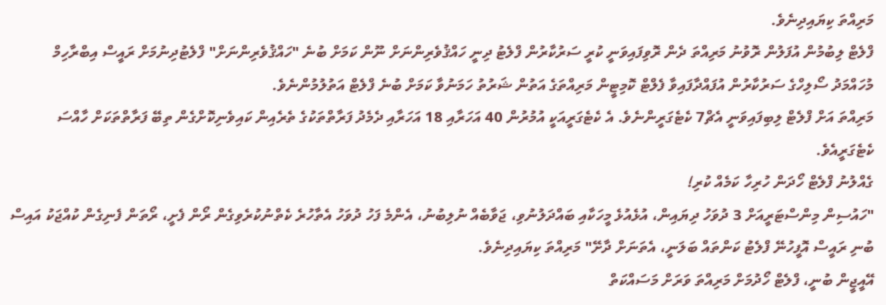މަރިއްތަ ކިޔައިދިނެވެ.
ފްލެޓް ލިބުމުން އުފަލުން ރޮވުނު މަރިއްތަ ދެން ރޮވިފައިވަނީ ކުރީ ސަރުކާރުން ފްލެޓު ދިނީ ހައްޤުވެރިންނަށް ނޫން ކަމަށް ބުނެ "ހައްޤުވެރިންނަށް" ފްލެޓުދިނުމަށް ރައީސް އިބްރާހިމް މުހައްމަދު ސޯލިހްގެ ސަރުކާރުން އުފައްދާފައިވާ ފެލްޓް ކޮމިޓީން މަރިއްތަގެ އަތުން ޝަރުތު ހަމަނުވާ ކަމަށް ބުނެ ފްލެޓް އަތުލުމުންނެވެ.
މަރިއްތަ އަށް ފްލެޓް ލިބިފައިވަނީ އެޗް7 ކެޓެގަރީންނެވެ. އެ ކެޓެގަރީއަކީ އުމުރުން 40 އަހަރާއި 18 އަހަރާއި ދެމެދު ފަރާތްތަކުގެ ތެރެއިން ކައިވެނިކޮށްގެން ތިބޭ ފަރާތްތަކަށް ހާއްސަ ކެޓެގަރީއެވެ.
ގެއްލުނު ފްލެޓް ހޯދަން ހުރިހާ ކަމެއް ކުރި!
"ހައުސިން މިންސްޓަރީއަށް 3 ދުވަހު ދިޔައިން، އުޅެއުޅެ މީހަކާއި ބައްދަލުނުވި، ޖަވާބެއް ނުލިބުނު، އެންމެ ފަހު ދުވަހު އެތާހުރެ ކެތްނުކުރެވިގެން ރޯން ފެށީ، ރޯތަން ފެނިގެން ކުއްޖަކު އައިސް ބުނި ރައީސް އޮފީހުނޭ ފްލެޓު ކަންތައް ބަލަނީ، އެތަނަށް ދާށޭ" މަރިއްތަ ކިޔައިދިނެވެ.
އޭއީޖީން ބުނީ، ފްލެޓް ހޯދުމަށް މަރިއްތަ ވަރަށް މަސައްކަތް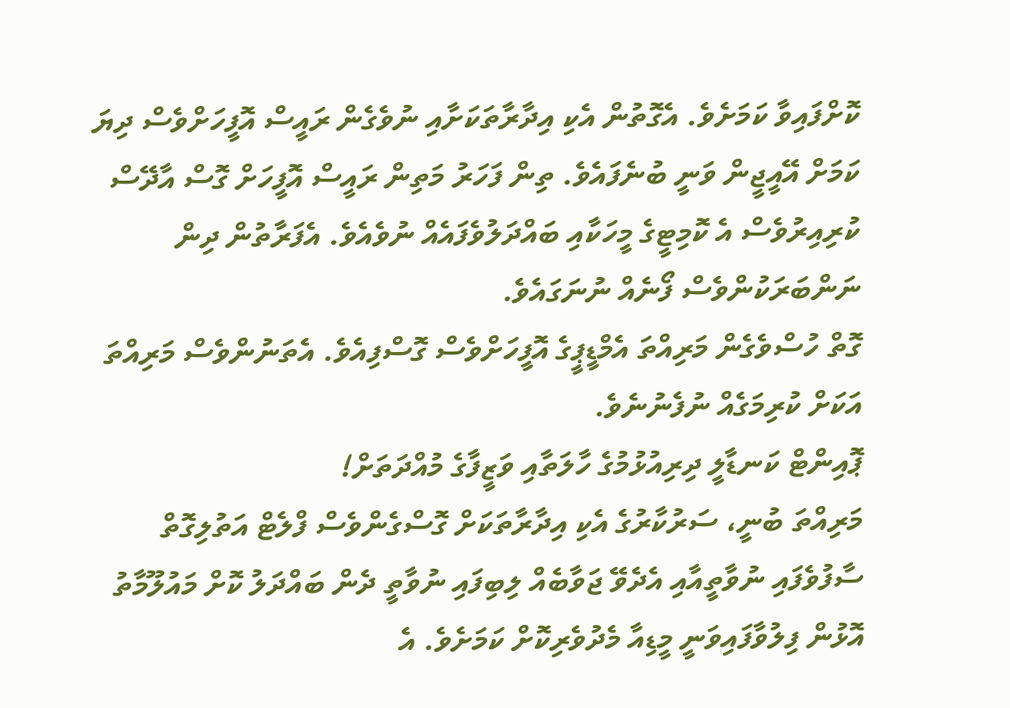ކޮށްފައިވާ ކަމަށެވެ. އެގޮތުން އެކި އިދާރާތަކަށާއި ނުވެގެން ރައީސް އޮފީހަށްވެސް ދިޔަ ކަމަށް އޭއީޖީން ވަނީ ބުނެފައެވެ. ތިން ފަހަރު މަތިން ރައީސް އޮފީހަށް ގޮސް އާދޭސް ކުރިއިރުވެސް އެ ކޮމިޓީގެ މީހަކާއި ބައްދަލުވެފައެއް ނުވެއެވެ. އެފަރާތުން ދިން ނަންބަރަކުންވެސް ފޯނެއް ނުނަގައެވެ.
ގޮތް ހުސްވެގެން މަރިއްތަ އެމްޑީޕީގެ އޮފީހަށްވެސް ގޮސްފިއެވެ. އެތަނުންވެސް މަރިއްތަ އަކަށް ކުރިމަގެއް ނުފެނުނެވެ.
ޕޮއިންޓް ކަނޑާލީ ދިރިއުޅުމުގެ ހާލަތާއި ވަޒީފާގެ މުއްދަތަށް!
މަރިއްތަ ބުނީ، ސަރުކާރުގެ އެކި އިދާރާތަކަށް ގޮސްގެންވެސް ފްލެޓް އަތުލިގޮތް ސާފުވެފައި ނުވާތީއާއި އެދެވޭ ޖަވާބެއް ލިބިފައި ނުވާތީ ދެން ބައްދަލު ކޮށް މައުލޫމާތު އޮޅުން ފިލުވާފައިވަނީ މީޑިއާ މެދުވެރިކޮށް ކަމަށެވެ. އެ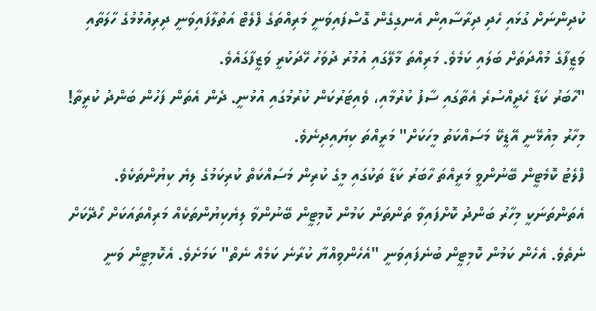ކުދިންނަށް ގުޅައި ހެދި ދިރާސާއިން އެނގިގެން ގޮސްފައިވަނީ މަރިއްތަގެ ފްލެޓް އަތުލާފައިވަނީ ދިރިއުޅުމުގެ ހާލަތާއި ވަޒީފާގެ މުއްދަތަށް ބަލައި ކަމެވެ. މަރިއްތަ މާލޭގައި އުމުރު ދުވަހު ހޭދަކުރީ ވަޒީފާގައެވެ.
"ހާބަރު ކަޑާ ހެދީއްސުރެ އެތާގައި ސާފު ކުރުމާއި، ވެއިޓަރުކަން ކުރުމުގައި އުޅުނީ. ދެން އެތަން ފަހުން ބަންދު ކުރީތާ! މިހާރު މިއުޅޭނީ އޭޑީކޭ މަސައްކަތު މީހަކަށް" މަރީއްތަ ކިޔައިދިނެވެ.
ފްލެޓު ކޮމެޓީން ބޭނުންވީ މަރީއްތަ ހާބަރު ކަޑާ ތަކުގައި މީގެ ކުރިން މަސައްކަތް ކުރިކަމުގެ ލިޔެ ކިޔުންތަކެވެ. އެތަންތަނަކީ މިހާރު ބަންދު ކޮށްފައިވާ ތަންތަން ކަމުން ކޮމިޓީން ބޭނުންވާ ލިޔެކިޔުންތަކެއް މަރިއްތައަކަށް ހޯދޭކަށް ނެތެވެ. އެހެން ކަމުން ކޮމިޓީން ބުނެފައިވަނީ "އެހެންވިއްޔާ ކުރާނެ ކަމެއް ނެތް" ކަމަށެވެ. އެކޮމިޓީން ވަނީ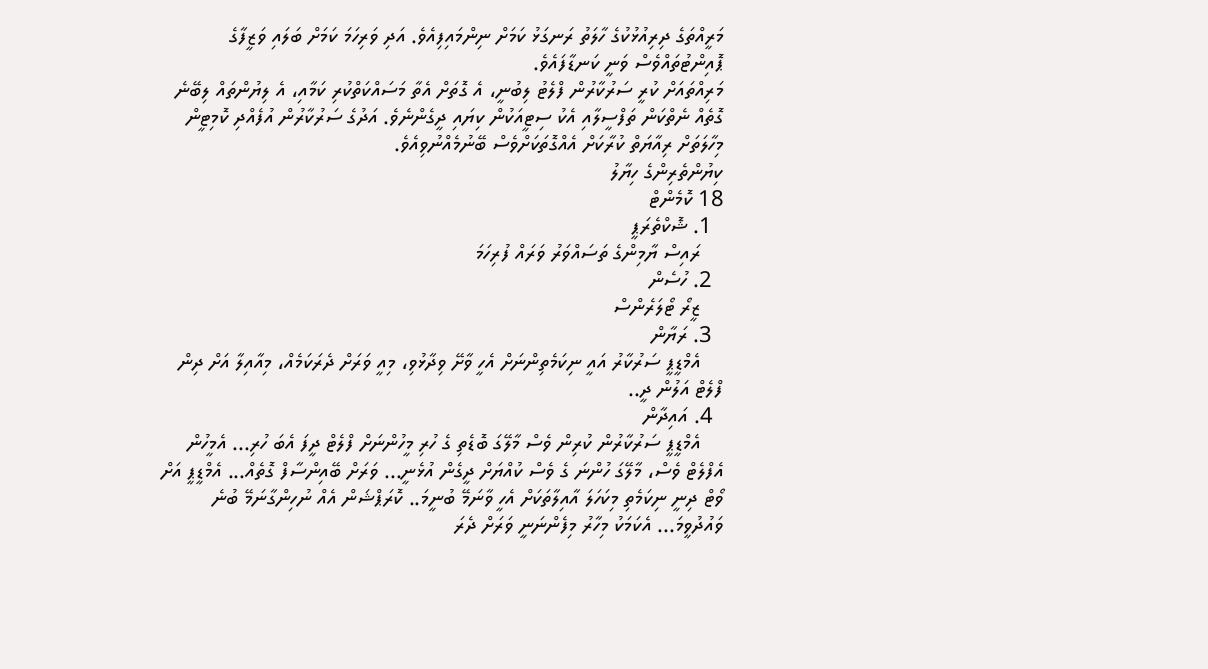މަރީއްތަގެ ދިރިއުޅުކުގެ ހާލަތު ރަނގަޅު ކަމަށް ނިންމައިފިއެވެ. އަދި ވަރިހަމަ ކަމަށް ބަލައި ވަޒީފާގެ ޕޮއިންޓުތައްވެސް ވަނީ ކަނޑާފައެވެ.
މަރިއްތައަށް ކުރީ ސަރުކާރުން ފްލެޓު ލިބުނީ، އެ ގޮތަށް އެތާ މަސައްކަތްކުރި ކަމާއި، އެ ލިޔުންތައް ލިބޭނެ ގޮތެއް ނެތްކަން ތަފްސީލާއި އެކު ސިޓީއަކުން ކިޔައި ދީގެންނެވެ. އަދުގެ ސަރުކާރުން އުފެއްދި ކޮމިޓީން މިހާލަތަށް ރިއާޔަތް ކުރާކަށް އެއްގޮތަކަށްވެސް ބޭނުމެއްނުވިއެވެ.
ކިޔުންތެރިންގެ ހިޔާލު
18 ކޮމެންޓް
  1. ޝޮކްތެރަޕީ
    ރައިސް ޔާމިންގެ ތަސައްވަރު ވަރައް ފުރިހަމަ
  2. ހުސެން
    ޒީރޯ ޓޯލަރެންސް
  3. ރަޔާން
    އެމްޑީޕީ ސަރުކާރު އައީ ނިކަމެތިންނަށް އެހީ ވާށޭ ވިދާޅުވި، މިއީ ވަރަށް ދެރަކަމެއް، މިއާއިލާ އަށް ދިން ފްލެޓް އަލުން ދީ..
  4. އައިދާން
    އެމްޑީޕީ ސަރުކާރުން ކުރިން ވެސް މާލޭގަ ބޮޑެތި ގެ ހުރި މީހުންނަށް ފްލެޓް ދީފަ އެބަ ހުރި... އެމީހުން އެފްލެޓް ވެސް، މާލޭގަ ހުންނަ ގެ ވެސް ކުއްޔަށް ދީގެން އުޅެނީ... ވަރަށް ބޭއިންސާފް ގޮތެއް... އެމްޑީޕީ އަށް ވޯޓް ދިނީ ނިކަމެތި މިކަހަލަ އާއިލާތަކަށް އެހީ ވާނަމޭ ބުނީމަ.. ކޮރަޕްޝަން އެއް ނުހިންގާނަމޭ ބުނެ ވައުދުވީމަ... އެކަމަކު މިހާރު މިފެންނަނީ ވަރަށް ދެރަ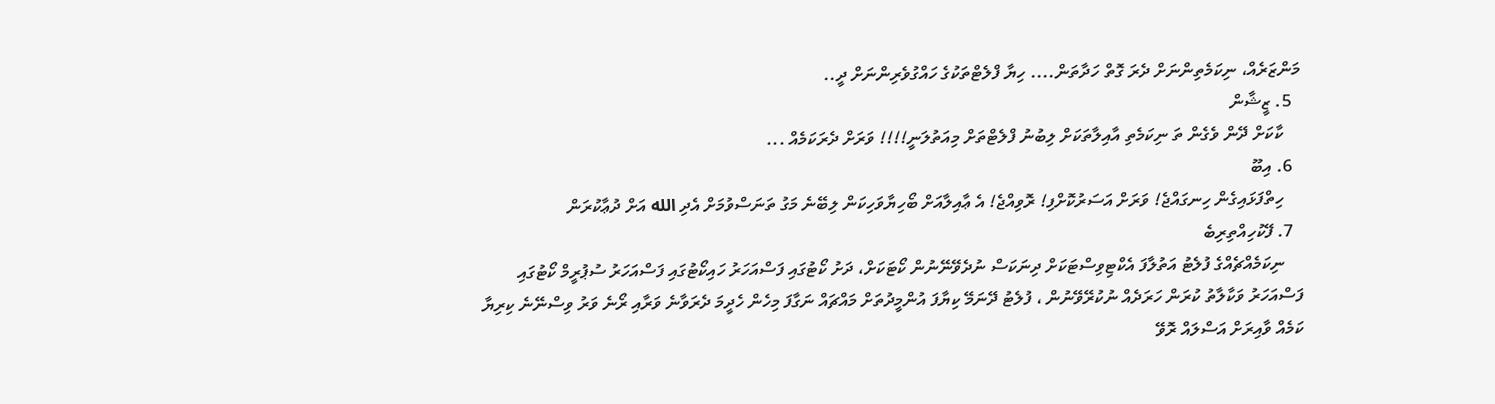މަންޒަރެއް، ނިކަމެތިންނަށް ދެރަ ގޮތް ހަދާތަން.... ހިޔާ ފްލެޓްތަކުގެ ހައްގުވެރިންނަށް ދީ..
  5. ޒީޝާން
    ކާކަށް ދޭން ވެގެން ތަ ނިކަމެތި އާއިލާތަކަށް ލިބުނު ފްލެޓްތަށް މިއަތުލަނީ!!!! ވަރަށް ދެރަކަމެއް ...
  6. އިބޫ
    ހިތްފަޅައިގެން ހިނގައްޖެ! ވަރަށް އަސަރުކޮށްފި! ރޮވިއްޖެ! އެ ޢާއިލާއަށް ބޯހިޔާވަހިކަން ލިބޭނެ މަގު ތަނަސްވުމަށް އެދި الله އަށް ދުޢާކުރަން
  7. ފޭކުހިއްތިރިބެ
    ނިކަމެއްޗެއްގެ ފުލެޓު އަތުލާފަ އެކްޓިވިސްޓަކަށް ދިނަކަސް ނުދެވޭނޭނުން ކޯޓަކަށް، ދަށު ކޯޓުގައި ފަސްއަހަރު ހައިކޯޓުގައި ފަސްއަހަރު ސުޕުރީމް ކޯޓުގައި ފަސްއަހަރު ވަކާލާތު ކުރަން ހަރަދެއް ނުކުރޭވޭނުން ، ފުލެޓު ދޭނަމޭ ކިޔާފަ އުންމީދުތަށް މައްޗައް ނަގާފަ މިހެން ހެދީމަ ދެރަވާނެ ވަރާއި ރޯނެ ވަރު ވިސްނޭނެ ކިރިޔާ ކަމެއް ވާއިރަށް އަސްލައް ރޮވޭ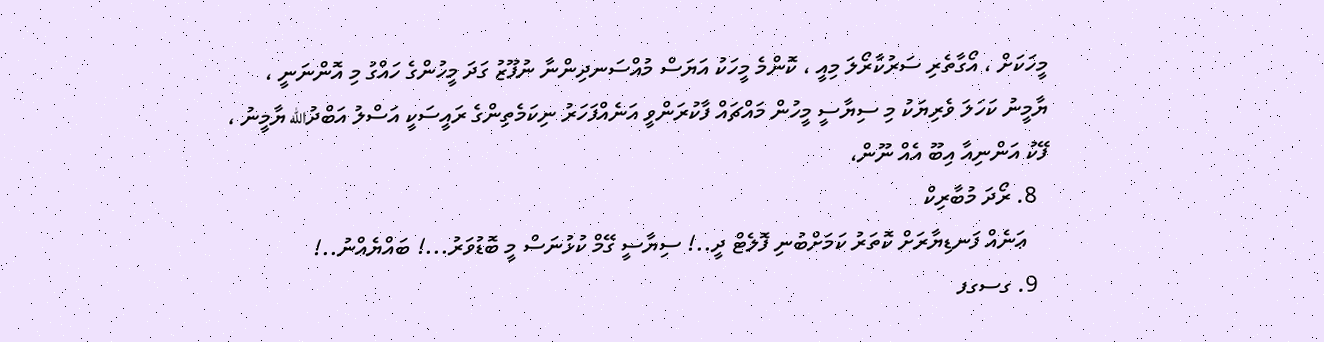މީހަކަށް ، އޯގާތެރި ސަރުކާރޯލަ މިއީ ، ކޮންމެ މީހަކު އަޔަސް މުއްސަނދިންނާ ނުފޫޒު ގަދަ މީހުންގެ ހައްގު މި އޮންނަނީ ، ޔާމީނު ކަހަލަ ވެރިޔަކު މި ސިޔާސީ މީހުން މައްޗައް ފާކުރަންވީ އަނެއްފަހަރު ނިކަމެތިންގެ ރައީސަކީ އަސްލު އަބްދުالله ޔާމީނު ، ފޭކު އަންނިއާ އިބޫ އެއް ނޫން،
  8. ރޯދަ މުބާރިކް
    ޢަނެއް ފަނޑިޔާރަށް ކޮތަރު ކަމަށްބުނި ފޮލެޓް ދީ..! ސިޔާސީ ގޭމް ކުޅުނަސް މީ ބޮޑުވަރު...! ބައްޔެއްނު..!
  9. ގސގފ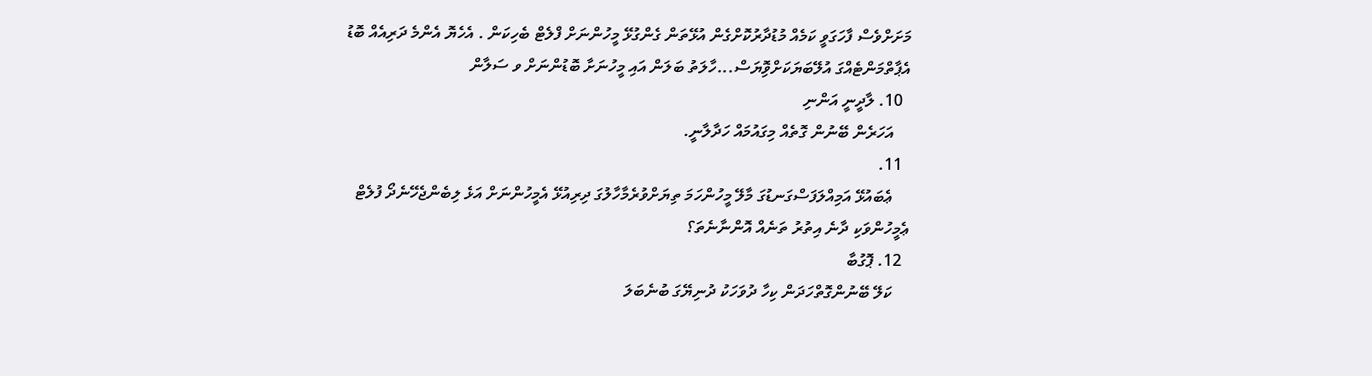މަށަށްވެސް ފާހަގަވީ ކަމެއް މުޑުދާރުކޮށްގެން އުޅޭތަން ގެންގުޅޭ މީހުންނަށް ފްލެޓް ބެހިކަން . އެހެޔޮ އެންމެ ދަރިއެއް ބޮޑު އެޕާތްމަންޓެއްގަ އުލޭބަޔަކަށްވިޮޔަސް...ހާލަތު ބަލަން އައި މީހުނަށާ ބޮޑުންނަށް ވ ސަލާން
  10. ލާދީނީ އަންނި
    އަހަރެން ބޭނުން ގޮތެއް މިގައުމައް ހަދާލާނީ.
  11.
    ޢެބައުޅޭ އަމިއްލަފަސްގަނޑުގަ މާލޭ މީހުންހަމަ ތިޔަށްވުރެމާހާލުގަ ދިރިއުޅޭ އެމީހުންނަށް އަޅެ ލިބެންޖެހޭނެދޯ ފުލެޓް ޢެމީހުންވަކި ދާނެ އިތުރު ތަނެއް އޮންނާނެތަ؟
  12. ޕޮގުބާ
    ކަލޭ ބޭނުންގޮތްހަދަން ކިހާ ދުވަހަކު ދުނިޔޭގަ ބުނެބަލަ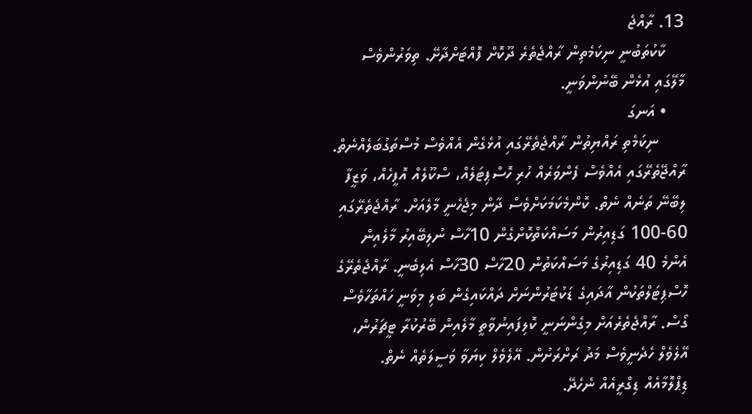13. ރާއްޖެ
    ކާކުތަބުނީ ނިކަމެތިން ރާއްޖެތެރެ ދޫކޮށް ފޮއްޓަށްދާށޭ. ތިވަރުންވެސް މާލޭގައި އުޅެން ބޭނުންވަނީ.
    • އަނގަ
      ނިކަމެތި ރައްޔިތުން ރާއްޖެތެރޭގައި އުޅެގެން އެއްވެސް މުސްތަގުބަލެއްނެތް. ރާއްޖޭތެރޭގައި އެއްވެސް ފެންވަރެއް ހުރި ހޮސްޕިޓަލެއް، ސްކޫލެއް އޮފީހެއް، ވަޒީފާ ލިބޭނޭ ތަނެއް ނެތް. ކޮންމެކަމަކަށްވެސް ދާން މިޖެހެނީ މާލެއަށް. ރާއްޖެތެރޭގައި 60-100 ގަޑިއިރުން މަސައްކަތްކޮށްގެން 10ހާސް ނުލިބޭއިރު މާލެއިން އެންމެ 40 ގަޑިއިރުގެ މަސައްކަތުން 20ހާސް 30ހާސް އެލިބެނީ. ރާއްޖެތެރޭގެ ހޮސްޕިޓަލްތަކުން އާދައިގެ ޑަކުޓަރުންނަށް ދައްކައިގެން ބަލި މިވަނީ ހައްތަހާވެސް ގޯސް. ރާއްޖެތެރެއަށް މިގެންނަނީ ކޮލިފައިނުވާތީ މާލެއިން ބޭރުކުރާ ޓީޗަރުން، އޭލެވެލް ހެދެނީވެސް މަދު ރަށްރަށުން. އޭލެވެލް ކިޔަވާ ވަސީލަތެއް ނެތް. ޑިޕްލޮމާއެއް ޑިގްރީއެއް ނެހެދޭ.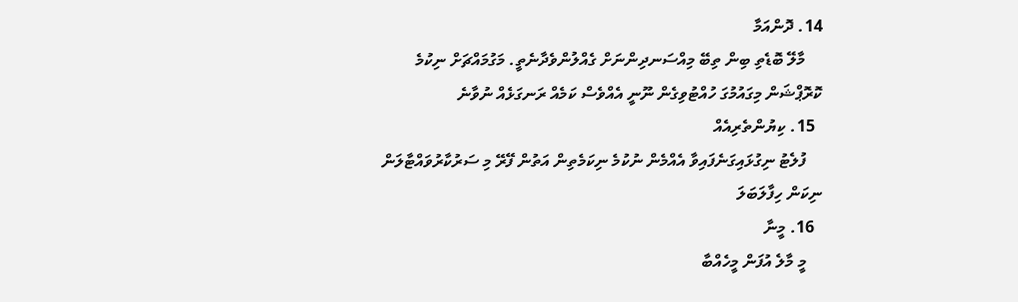14. ދޮންއަމާ
    މާލޭ ބޮޑެތި ބިން ތިބޭ މިއްސަނދިންނަށް ގެއްލުންވެދާނެތީ. މަގުމައްޗަށް ނިކުމެ ކޮރޮޕްޝަން މިގައުމުގަ ހުއްޓުވިގެން ނޫނީ އެއްވެސް ކަމެއް ރަނގަޅެއް ނުވާނެ
  15. ކިޔުންތެރިއެއް
    ފުލެޓު ނިގުޅައިގަނެފައިވާ އެއްމެން ނުކުމެ ނިކަމެތިން އަތުން ފޭރޭ މި ސަރުކާރުވައްޓާލަން ނިކަން ހިފާލަބަލަ
  16. މީނާ
    މީ މާލެ އުފަން މީހެއްބާ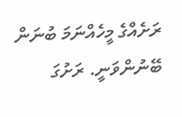ރަށެއްގެ މީހެއްނަމަ ބުނަން ބޭނުންވަނީ. ރަށުގަ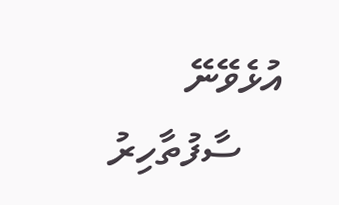އުޅެވޭނޭ
    ސާފުތާހިރު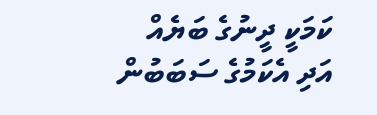ކަމަކީ ދީނުގެ ބަޔެއް އަދި އެކަމުގެ ސަބަބުން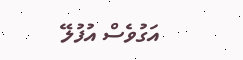އަގުވެސް އުފުލޭ